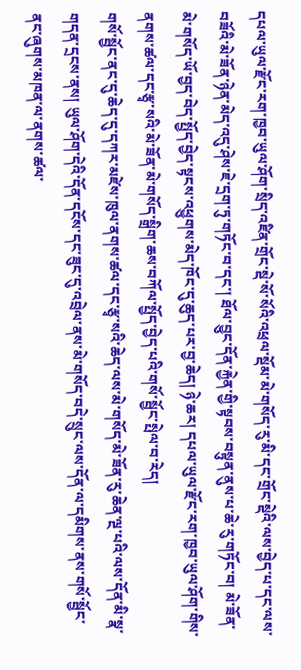དཔལ་ཡུལ་རྫོང་རག་ཁྱབ་ཡུལ་ཤོག་སྲིད་འཛིན་གྲོང་སྡེ་སོ་སོའི་འཕྲལ་སྡོམ་མེ་གསོད་རུ་མི་དང་གྲོང་སྡེའི་ལས་བྱེད་པ་དང་ལས་བཟོའི་མེ་ཟོན་ཉེན་མེད་འདུ་ཤེས་ཇེ་དྲག་ཏུ་གཏོང་བ་དང་། ཐོལ་བྱུང་དོན་རྐྱེན་གྱི་སྟབས་བསྟུན་ནུས་པ་ཆེ་རུ་གཏོང་བ། མེ་ཟོན་མེ་གསོད་ཡོ་བྱད་བེད་སྤྱོད་བྱེད་སྟངས་འཕྱུགས་མེད་ཁོང་དུ་ཆུད་པར་བྱ་ཆེད། ཉེ་ཆར། དཔལ་ཡུལ་རྫོང་རག་ཁྱབ་ཡུལ་ཤོག་གིས་ནགས་ཚལ་དང་རྩྭ་སའི་མེ་ཟོན་མེ་གསོད་སྒྲིག་ཆས་བཀོལ་སྤྱོད་བྱེད་པའི་གསོ་སྦྱོང་སྤེལ་བ་རེད།
གསོ་སྦྱོང་ནང་དུ་ཆེད་དུ་དཀར་མཛེས་ཁུལ་ནགས་ཚལ་དང་རྩྭ་སའི་ཆེད་ལས་མེ་གསོད་མེ་ཟོན་རུ་ཆེན་ལྔ་པའི་ལས་དོན་མི་སྣ་གདན་དྲངས་ནས། ཡུལ་ཤོག་དེའི་དོན་དངོས་དང་ཟུང་དུ་འབྲེལ་ནས་མེ་གསོད་བདེ་སྲུང་ལས་དོན་ལ་དམིགས་ནས་གསོ་སྦྱོང་ནང་ཞུགས་མཁན་ལ་ནགས་ཚལ་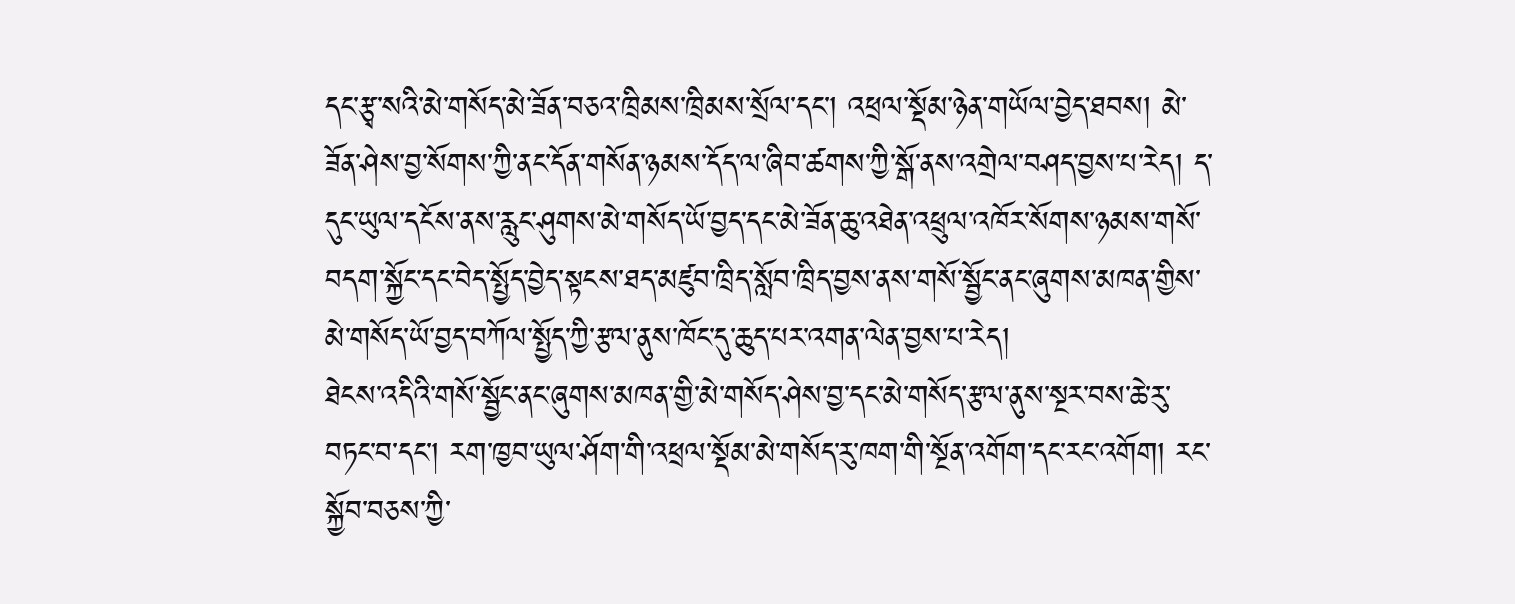དང་རྩྭ་སའི་མེ་གསོད་མེ་ཟོན་བཅའ་ཁྲིམས་ཁྲིམས་སྲོལ་དང་། འཕྲལ་སྡོམ་ཉེན་གཡོལ་བྱེད་ཐབས། མེ་ཟོན་ཤེས་བྱ་སོགས་ཀྱི་ནང་དོན་གསོན་ཉམས་དོད་ལ་ཞིབ་ཚགས་ཀྱི་སྒོ་ནས་འགྲེལ་བཤད་བྱས་པ་རེད། ད་དུང་ཡུལ་དངོས་ནས་རླུང་ཤུགས་མེ་གསོད་ཡོ་བྱད་དང་མེ་ཟོན་ཆུ་འཐེན་འཕྲུལ་འཁོར་སོགས་ཉམས་གསོ་བདག་སྐྱོང་དང་བེད་སྤྱོད་བྱེད་སྟངས་ཐད་མཛུབ་ཁྲིད་སློབ་ཁྲིད་བྱས་ནས་གསོ་སྦྱོང་ནང་ཞུགས་མཁན་གྱིས་མེ་གསོད་ཡོ་བྱད་བཀོལ་སྤྱོད་ཀྱི་རྩལ་ནུས་ཁོང་དུ་ཆུད་པར་འགན་ལེན་བྱས་པ་རེད།
ཐེངས་འདིའི་གསོ་སྦྱོང་ནང་ཞུགས་མཁན་གྱི་མེ་གསོད་ཤེས་བྱ་དང་མེ་གསོད་རྩལ་ནུས་སྔར་བས་ཆེ་རུ་བཏང་བ་དང་། རག་ཁྱབ་ཡུལ་ཤོག་གི་འཕྲལ་སྡོམ་མེ་གསོད་རུ་ཁག་གི་སྔོན་འགོག་དང་རང་འགོག། རང་སྐྱོབ་བཅས་ཀྱི་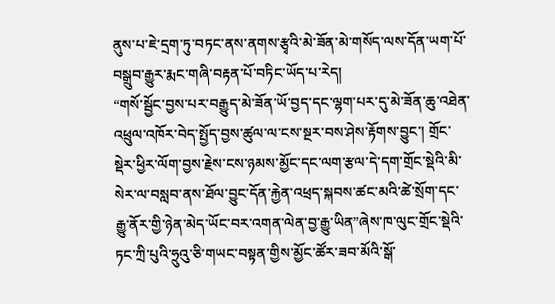ནུས་པ་ཇེ་དྲག་ཏུ་བཏང་ནས་ནགས་རྩྭའི་མེ་ཟོན་མེ་གསོད་ལས་དོན་ཡག་པོ་བསྒྲུབ་རྒྱུར་རྨང་གཞི་བརྟན་པོ་བཏིང་ཡོད་པ་རེད།
“གསོ་སྦྱོང་བྱས་པར་བརྒྱུད་མེ་ཟོན་ཡོ་བྱད་དང་ལྷག་པར་དུ་མེ་ཟོན་ཆུ་འཐེན་འཕྲུལ་འཁོར་བེད་སྤྱོད་བྱས་ཚུལ་ལ་ངས་སྔར་བས་ཤེས་རྟོགས་བྱུང་། གྲོང་སྡེར་ཕྱིར་ལོག་བྱས་རྗེས་ངས་ཉམས་མྱོང་དང་ལག་རྩལ་དེ་དག་གྲོང་སྡེའི་མི་སེར་ལ་བསླབ་ནས་ཐོལ་བྱུང་དོན་རྐྱེན་འཕྲད་སྐབས་ཚང་མའི་ཚེ་སྲོག་དང་རྒྱུ་ནོར་གྱི་ཉེན་མེད་ཡོང་བར་འགན་ལེན་བྱ་རྒྱུ་ཡིན”ཞེས་ཁ་ལུང་གྲོང་སྡེའི་ཏང་ཀྲི་པུའི་ཧྲུའུ་ཅི་གཡང་བསྟན་གྱིས་མྱོང་ཚོར་ཟབ་མོའི་སྒོ་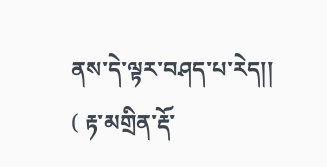ནས་དེ་ལྟར་བཤད་པ་རེད།།
( རྟ་མགྲིན་རྡོ་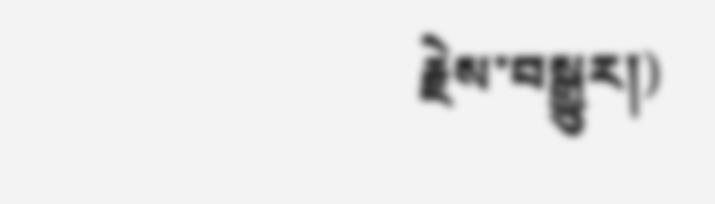རྗེས་བསྒྱུར།)